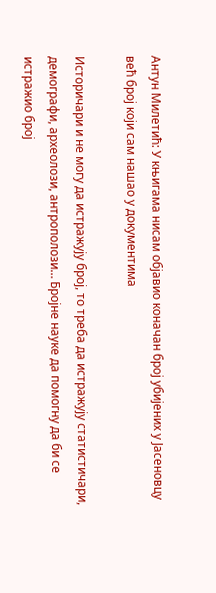Антун Милетић: У књигама нисам објавио коначан број убијених у Јасеновцу већ број који сам нашао у документима

Историчари и не могу да истражују број, то треба да истражују статистичари, демографи, археолози, антрополози… Бројне науке да помогну да би се истражио број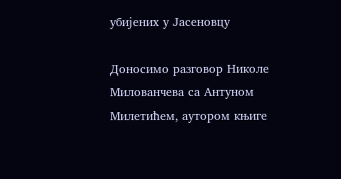убијених у Јасеновцу

Доносимо разговор Николе Милованчева са Антуном Милетићем, аутором књиге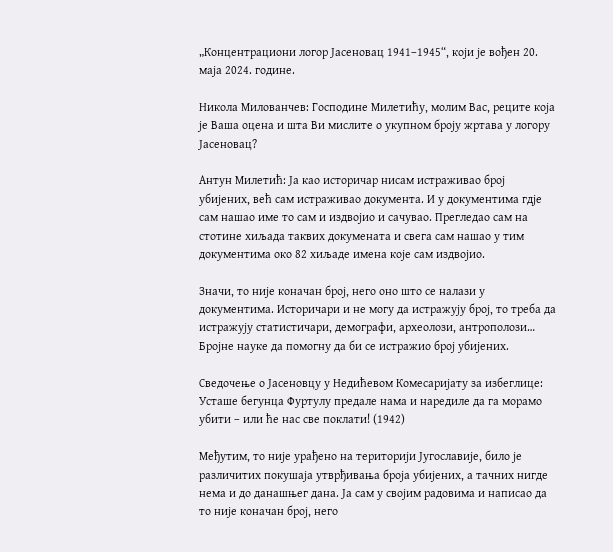„Концентрациони логор Јасеновац 1941–1945“, који је вођен 20. маја 2024. године.

Никола Милованчев: Господине Милетићу, молим Вас, реците која је Ваша оцена и шта Ви мислите о укупном броју жртава у логору Јасеновац?

Антун Милетић: Ја као историчар нисам истраживао број убијених, већ сам истраживао документа. И у документима гдје сам нашао име то сам и издвојио и сачувао. Прегледао сам на стотине хиљада таквих докумената и свега сам нашао у тим документима око 82 хиљаде имена које сам издвојио.

Значи, то није коначан број, него оно што се налази у документима. Историчари и не могу да истражују број, то треба да истражују статистичари, демографи, археолози, антрополози… Бројне науке да помогну да би се истражио број убијених.

Сведочење о Јасеновцу у Недићевом Комесаријату за избеглице: Усташе бегунца Фуртулу предале нама и наредиле да га морамо убити – или ће нас све поклати! (1942)

Међутим, то није урађено на територији Југославије, било је различитих покушаја утврђивања броја убијених, а тачних нигде нема и до данашњег дана. Ја сам у својим радовима и написао да то није коначан број, него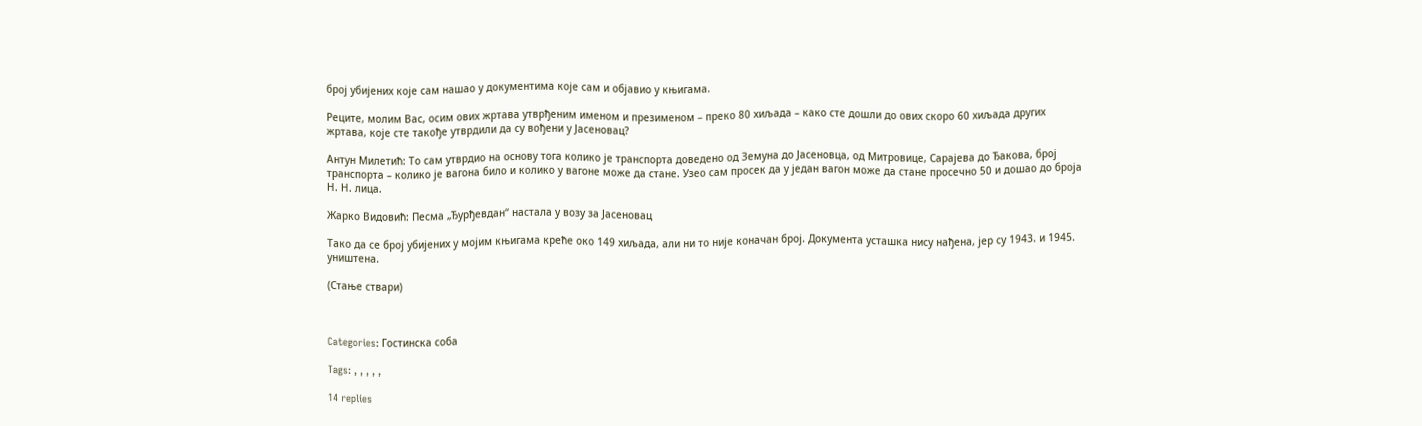број убијених које сам нашао у документима које сам и објавио у књигама.

Реците, молим Вас, осим ових жртава утврђеним именом и презименом – преко 80 хиљада – како сте дошли до ових скоро 60 хиљада других жртава, које сте такође утврдили да су вођени у Јасеновац?

Антун Милетић: То сам утврдио на основу тога колико је транспорта доведено од Земуна до Јасеновца, од Митровице, Сарајева до Ђакова, број транспорта – колико је вагона било и колико у вагоне може да стане. Узео сам просек да у један вагон може да стане просечно 50 и дошао до броја Н. Н. лица.

Жарко Видовић: Песма „Ђурђевдан“ настала у возу за Јасеновац

Тако да се број убијених у мојим књигама креће око 149 хиљада, али ни то није коначан број. Документа усташка нису нађена, јер су 1943. и 1945. уништена.

(Стање ствари)



Categories: Гостинска соба

Tags: , , , , ,

14 replies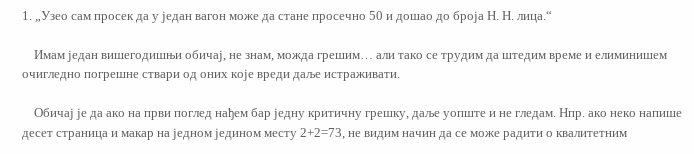1. „Узео сам просек да у један вагон може да стане просечно 50 и дошао до броја Н. Н. лица.“

    Имам један вишегодишњи обичај, не знам, можда грешим… али тако се трудим да штедим време и елиминишем очигледно погрешне ствари од оних које вреди даље истраживати.

    Обичај је да ако на први поглед нађем бар једну критичну грешку, даље уопште и не гледам. Нпр. ако неко напише десет страница и макар на једном једином месту 2+2=73, не видим начин да се може радити о квалитетним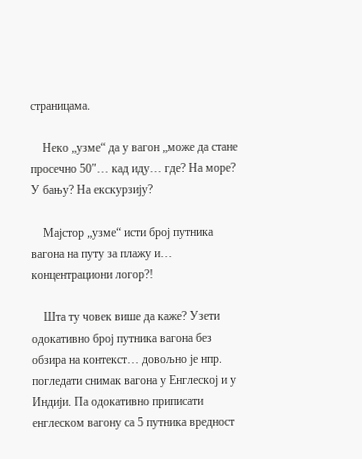страницама.

    Неко „узме“ да у вагон „може да стане просечно 50″… кад иду… где? На море? У бању? На екскурзију?

    Мајстор „узме“ исти број путника вагона на путу за плажу и… концентрациони логор?!

    Шта ту човек више да каже? Узети одокативно број путника вагона без обзира на контекст… довољно је нпр. погледати снимак вагона у Енглеској и у Индији. Па одокативно приписати енглеском вагону са 5 путника вредност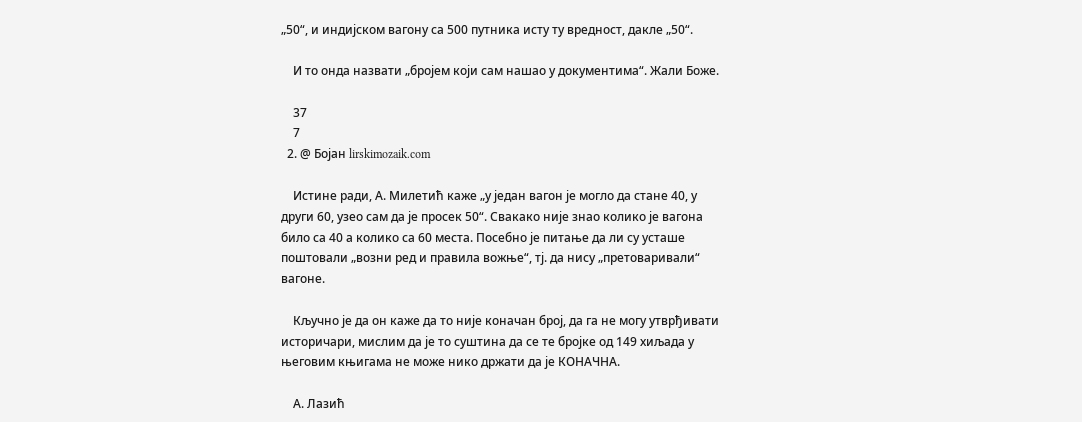„50“, и индијском вагону са 500 путника исту ту вредност, дакле „50“.

    И то онда назвати „бројем који сам нашао у документима“. Жали Боже.

    37
    7
  2. @ Бојан lirskimozaik.com

    Истине ради, А. Милетић каже „у један вагон је могло да стане 40, у други 60, узео сам да је просек 50“. Свакако није знао колико је вагона било са 40 а колико са 60 места. Посебно је питање да ли су усташе поштовали „возни ред и правила вожње“, тј. да нису „претоваривали“ вагоне.

    Кључно је да он каже да то није коначан број, да га не могу утврђивати историчари, мислим да је то суштина да се те бројке од 149 хиљада у његовим књигама не може нико држати да је КОНАЧНА.

    А. Лазић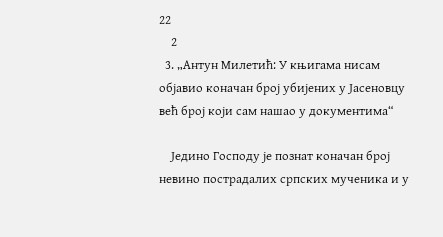22
    2
  3. „Антун Милетић: У књигама нисам објавио коначан број убијених у Јасеновцу већ број који сам нашао у документима“

    Једино Господу је познат коначан број невино пострадалих српских мученика и у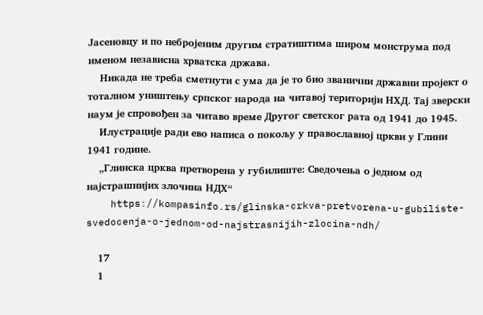Јасеновцу и по небројеним другим стратиштима широм монструма под именом независна хрватска држава.
    Никада не треба сметнути с ума да је то био званични државни пројект о тоталном уништењу српског народа на читавој територији НХД. Тај зверски наум је спровођен за читаво време Другог светског рата од 1941 до 1945.
    Илустрације ради ево написа о покољу у православној цркви у Глини 1941 године.
    „Глинска црква претворена у губилиште: Сведочења о једном од најстрашнијих злочина НДХ“
    https://kompasinfo.rs/glinska-crkva-pretvorena-u-gubiliste-svedocenja-o-jednom-od-najstrasnijih-zlocina-ndh/

    17
    1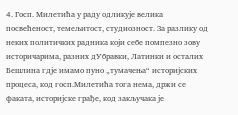4. Госп. Милетића у раду одликује велика посвећеност, темељитост, студиозност. За разлику од неких политичких радника који себе помпезно зову историчарима, разних дУбравки, Латинки и осталих Бешлина гдје имамо пуно „тумачења“ историјских процеса, код госп.Милетића тога нема, држи се факата, историјске грађе, код закључака је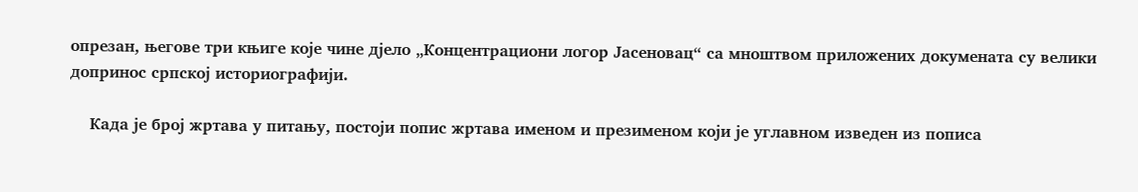опрезан, његове три књиге које чине дјело „Концентрациони логор Јасеновац“ са мноштвом приложених докумената су велики допринос српској историографији.

    Када је број жртава у питању, постоји попис жртава именом и презименом који је углавном изведен из пописа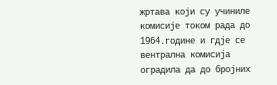жртава који су учиниле комисије током рада до 1964.године и гдје се вентрална комисија оградила да до бројних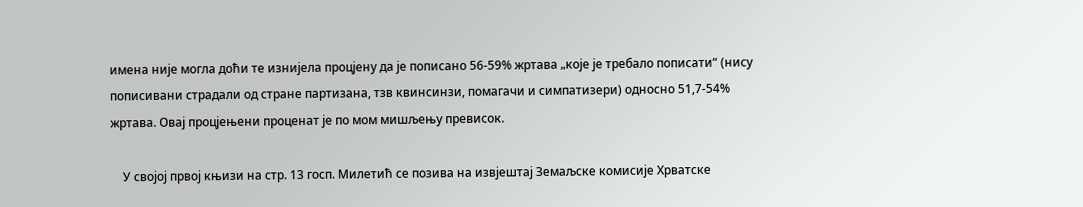имена није могла доћи те изнијела процјену да је пописано 56-59% жртава „које је требало пописати“ (нису пописивани страдали од стране партизана, тзв квинсинзи, помагачи и симпатизери) односно 51,7-54% жртава. Овај процјењени проценат је по мом мишљењу превисок.

    У својој првој књизи на стр. 13 госп. Милетић се позива на извјештај Земаљске комисије Хрватске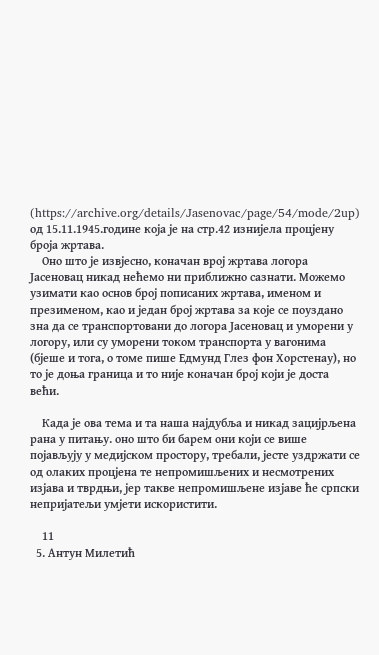(https://archive.org/details/Jasenovac/page/54/mode/2up) од 15.11.1945.године која је на стр.42 изнијела процјену броја жртава.
    Оно што је извјесно, коначан врој жртава логора Јасеновац никад нећемо ни приближно сазнати. Можемо узимати као основ број пописаних жртава, именом и презименом, као и један број жртава за које се поуздано зна да се транспортовани до логора Јасеновац и уморени у логору, или су уморени током транспорта у вагонима (бјеше и тога, о томе пише Едмунд Глез фон Хорстенау), но то је доња граница и то није коначан број који је доста већи.

    Када је ова тема и та наша најдубља и никад зацијрљена рана у питању. оно што би барем они који се више појављују у медијском простору, требали, јесте уздржати се од олаких процјена те непромишљених и несмотрених изјава и тврдњи, јер такве непромишљене изјаве ће српски непријатељи умјети искористити.

    11
  5. Антун Милетић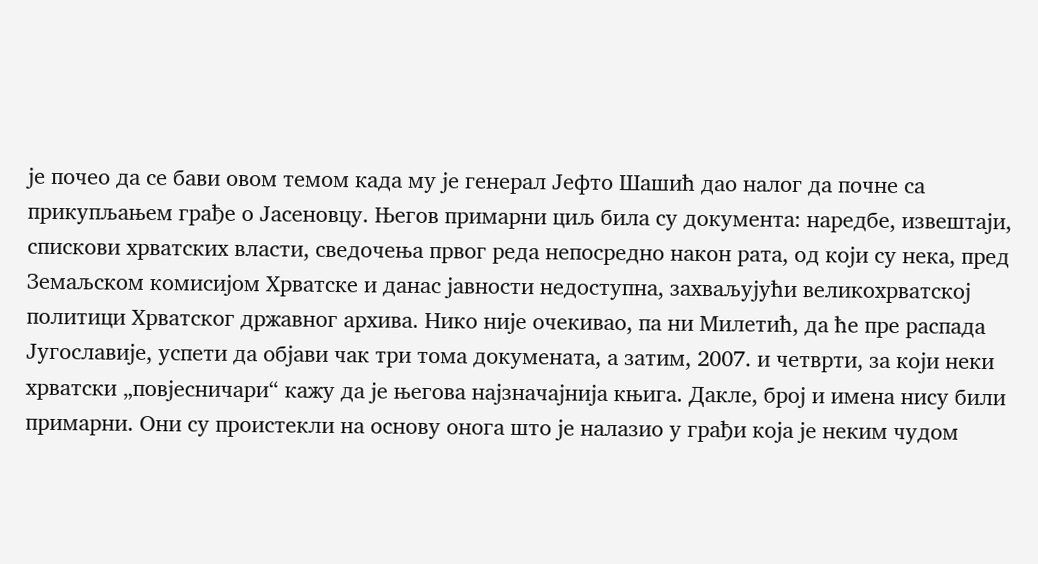је почео да се бави овом темом када му је генерал Јефто Шашић дао налог да почне са прикупљањем грађе о Јасеновцу. Његов примарни циљ била су документа: наредбе, извештаји, спискови хрватских власти, сведочења првог реда непосредно након рата, од који су нека, пред Земаљском комисијом Хрватске и данас јавности недоступна, захваљујући великохрватској политици Хрватског државног архива. Нико није очекивао, па ни Милетић, да ће пре распада Југославије, успети да објави чак три тома докумената, а затим, 2007. и четврти, за који неки хрватски „повјесничари“ кажу да је његова најзначајнија књига. Дакле, број и имена нису били примарни. Они су проистекли на основу онога што је налазио у грађи која је неким чудом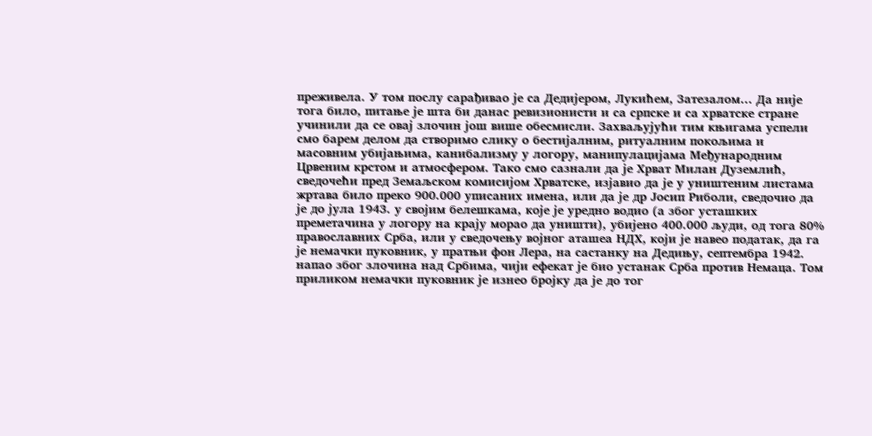преживела. У том послу сарађивао је са Дедијером, Лукићем, Затезалом… Да није тога било, питање је шта би данас ревизионисти и са српске и са хрватске стране учинили да се овај злочин још више обесмисли. Захваљујући тим књигама успели смо барем делом да створимо слику о бестијалним, ритуалним покољима и масовним убијањима, канибализму у логору, манипулацијама Међународним Црвеним крстом и атмосфером. Тако смо сазнали да је Хрват Милан Дуземлић, сведочећи пред Земаљском комисијом Хрватске, изјавио да је у уништеним листама жртава било преко 900.000 уписаних имена, или да је др Јосип Риболи, сведочио да је до јула 1943. у својим белешкама, које је уредно водио (а због усташких преметачина у логору на крају морао да уништи), убијено 400.000 људи, од тога 80% православних Срба, или у сведочењу војног аташеа НДХ, који је навео податак, да га је немачки пуковник, у пратњи фон Лера, на састанку на Дедињу, септембра 1942. напао због злочина над Србима, чији ефекат је био устанак Срба против Немаца. Том приликом немачки пуковник је изнео бројку да је до тог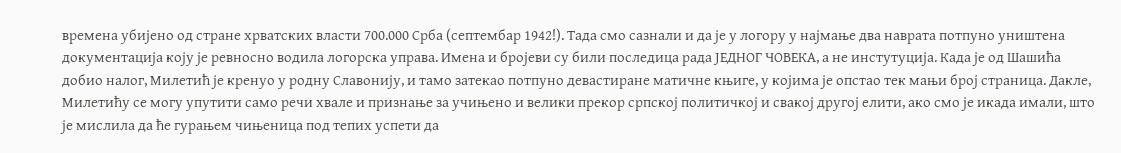времена убијено од стране хрватских власти 700.000 Срба (септембар 1942!). Тада смо сазнали и да је у логору у најмање два наврата потпуно уништена документација коју је ревносно водила логорска управа. Имена и бројеви су били последица рада ЈЕДНОГ ЧОВЕКА, а не инстутуција. Када је од Шашића добио налог, Милетић је кренуо у родну Славонију, и тамо затекао потпуно девастиране матичне књиге, у којима је опстао тек мањи број страница. Дакле, Милетићу се могу упутити само речи хвале и признање за учињено и велики прекор српској политичкој и свакој другој елити, ако смо је икада имали, што је мислила да ће гурањем чињеница под тепих успети да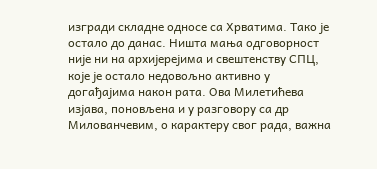изгради складне односе са Хрватима. Тако је остало до данас. Ништа мања одговорност није ни на архијерејима и свештенству СПЦ, које је остало недовољно активно у догађајима након рата. Ова Милетићева изјава, поновљена и у разговору са др Милованчевим, о карактеру свог рада, важна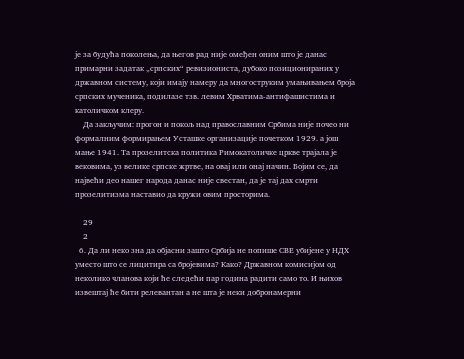је за будућа поколења, да његов рад није омеђен оним што је данас примарни задатак „српских“ ревизиониста, дубоко позиционираних у државном систему, који имају намеру да многоструким умањивањем броја српских мученика, подилазе тзв. левим Хрватима-антифашистима и католичком клеру.
    Да закључим: прогон и покољ над православним Србима није почео ни формалним формирањем Усташке организације почетком 1929. а још мање 1941. Та прозелитска политика Римокатоличке цркве трајала је вековима, уз велике српске жртве, на овај или онај начин. Бојим се, да највећи део нашег народа данас није свестан, да је тај дах смрти прозелитизма наставио да кружи овим просторима.

    29
    2
  6. Да ли неко зна да објасни зашто Србија не попише СВЕ убијене у НДХ уместо што се лицитира са бројевима? Како? Државном комисијом од неколико чланова који ће следећи пар година радити само то. И њихов извештај ће бити релевантан а не шта је неки добронамерни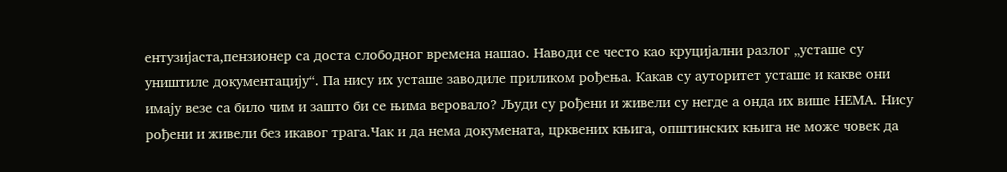ентузијаста,пензионер са доста слободног времена нашао. Наводи се често као круцијални разлог „усташе су уништиле документацију“. Па нису их усташе заводиле приликом рођења. Какав су ауторитет усташе и какве они имају везе са било чим и зашто би се њима веровало? Људи су рођени и живели су негде а онда их више НЕМА. Нису рођени и живели без икавог трага.Чак и да нема докумената, црквених књига, општинских књига не може човек да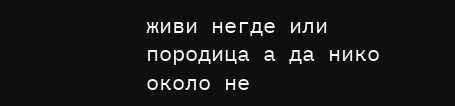живи негде или породица а да нико около не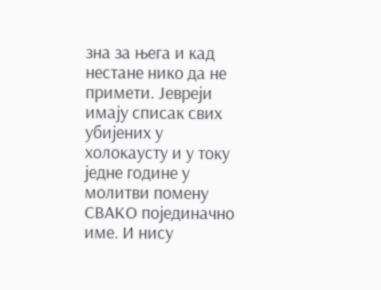зна за њега и кад нестане нико да не примети. Јевреји имају списак свих убијених у холокаусту и у току једне године у молитви помену СВАКО појединачно име. И нису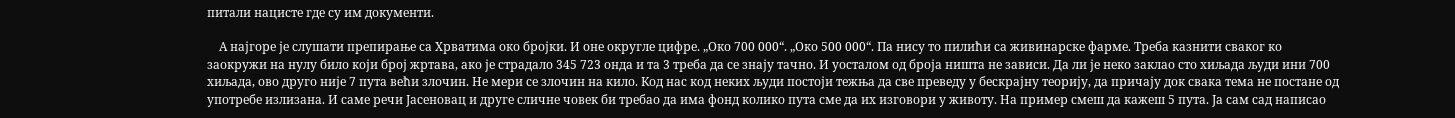питали нацисте где су им документи.

    А најгоре је слушати препирање са Хрватима око бројки. И оне округле цифре. „Око 700 000“. „Око 500 000“. Па нису то пилићи са живинарске фарме. Треба казнити сваког ко заокружи на нулу било који број жртава, ако је страдало 345 723 онда и та 3 треба да се знају тачно. И уосталом од броја ништа не зависи. Да ли је неко заклао сто хиљада људи ини 700 хиљада, ово друго није 7 пута већи злочин. Не мери се злочин на кило. Код нас код неких људи постоји тежња да све преведу у бескрајну теорију, да причају док свака тема не постане од употребе излизана. И саме речи Јасеновац и друге сличне човек би требао да има фонд колико пута сме да их изговори у животу. На пример смеш да кажеш 5 пута. Ја сам сад написао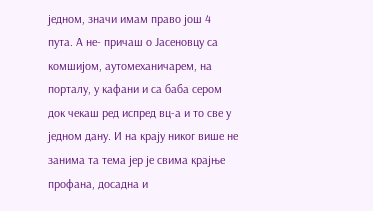једном, значи имам право још 4 пута. А не- причаш о Јасеновцу са комшијом, аутомеханичарем, на порталу, у кафани и са баба сером док чекаш ред испред вц-а и то све у једном дану. И на крају никог више не занима та тема јер је свима крајње профана, досадна и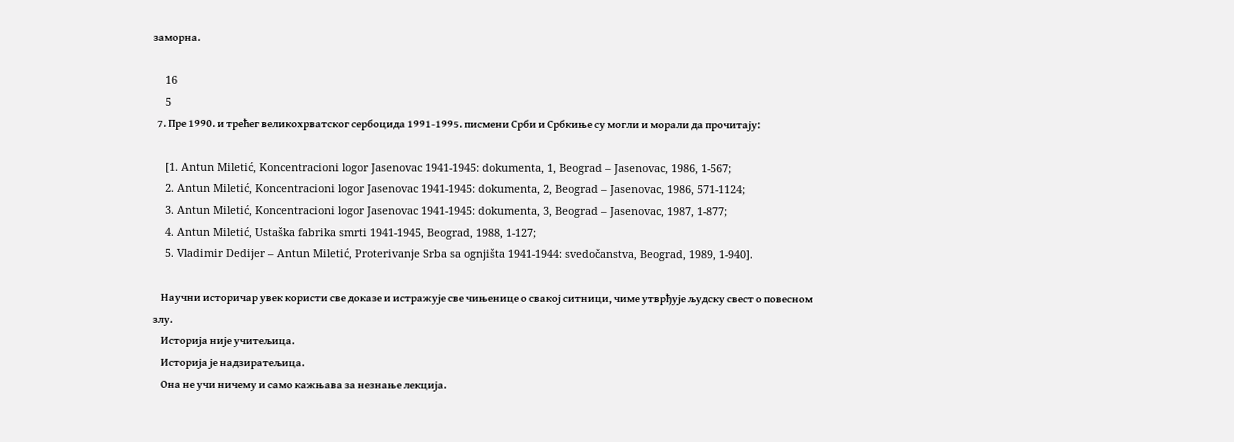заморна.

    16
    5
  7. Пре 1990. и трећег великохрватског сербоцида 1991-1995. писмени Срби и Србкиње су могли и морали да прочитају:

    [1. Antun Miletić, Koncentracioni logor Jasenovac 1941-1945: dokumenta, 1, Beograd – Jasenovac, 1986, 1-567;
    2. Antun Miletić, Koncentracioni logor Jasenovac 1941-1945: dokumenta, 2, Beograd – Jasenovac, 1986, 571-1124;
    3. Antun Miletić, Koncentracioni logor Jasenovac 1941-1945: dokumenta, 3, Beograd – Jasenovac, 1987, 1-877;
    4. Antun Miletić, Ustaška fabrika smrti 1941-1945, Beograd, 1988, 1-127;
    5. Vladimir Dedijer – Antun Miletić, Proterivanje Srba sa ognjišta 1941-1944: svedočanstva, Beograd, 1989, 1-940].

    Научни историчар увек користи све доказе и истражује све чињенице о свакој ситници, чиме утврђује људску свест о повесном злу.
    Историја није учитељица.
    Историја је надзиратељица.
    Она не учи ничему и само кажњава за незнање лекција.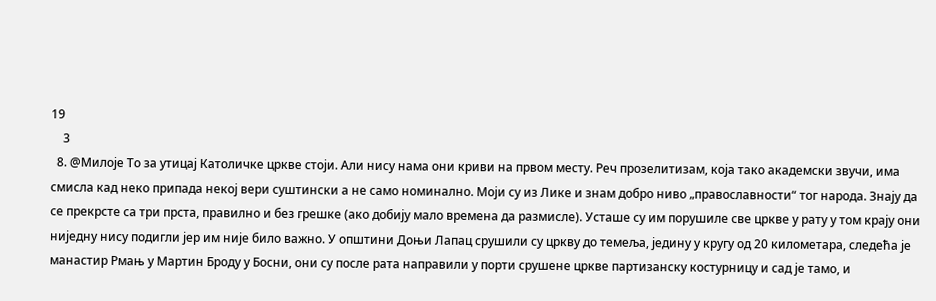19
    3
  8. @Милоје То за утицај Католичке цркве стоји. Али нису нама они криви на првом месту. Реч прозелитизам, која тако академски звучи, има смисла кад неко припада некој вери суштински а не само номинално. Моји су из Лике и знам добро ниво „православности“ тог народа. Знају да се прекрсте са три прста, правилно и без грешке (ако добију мало времена да размисле). Усташе су им порушиле све цркве у рату у том крају они ниједну нису подигли јер им није било важно. У општини Доњи Лапац срушили су цркву до темеља, једину у кругу од 20 километара, следећа је манастир Рмањ у Мартин Броду у Босни, они су после рата направили у порти срушене цркве партизанску костурницу и сад је тамо, и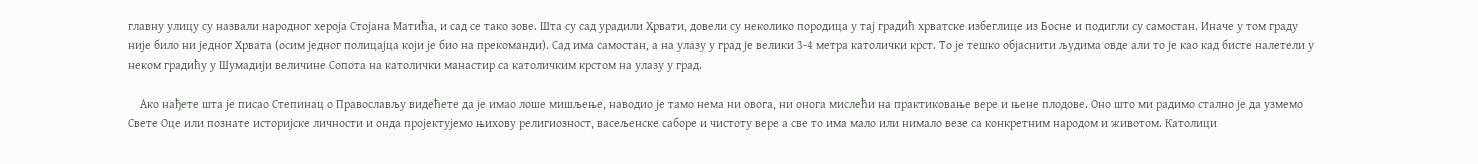главну улицу су назвали народног хероја Стојана Матића, и сад се тако зове. Шта су сад урадили Хрвати, довели су неколико породица у тај градић хрватске избеглице из Босне и подигли су самостан. Иначе у том граду није било ни једног Хрвата (осим једног полицајца који је био на прекоманди). Сад има самостан, а на улазу у град је велики 3-4 метра католички крст. То је тешко објаснити људима овде али то је као кад бисте налетели у неком градићу у Шумадији величине Сопота на католички манастир са католичким крстом на улазу у град.

    Ако нађете шта је писао Степинац о Православљу видећете да је имао лоше мишљење, наводио је тамо нема ни овога, ни онога мислећи на практиковање вере и њене плодове. Оно што ми радимо стално је да узмемо Свете Оце или познате историјске личности и онда пројектујемо њихову религиозност, васељенске саборе и чистоту вере а све то има мало или нимало везе са конкретним народом и животом. Католици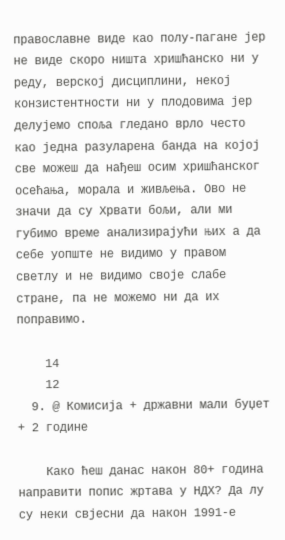православне виде као полу-пагане јер не виде скоро ништа хришћанско ни у реду, верској дисциплини, некој конзистентности ни у плодовима јер делујемо споља гледано врло често као једна разуларена банда на којој све можеш да нађеш осим хришћанског осећања, морала и живљења. Ово не значи да су Хрвати бољи, али ми губимо време анализирајући њих а да себе уопште не видимо у правом светлу и не видимо своје слабе стране, па не можемо ни да их поправимо.

    14
    12
  9. @ Комисија + државни мали буџет + 2 године

    Како ћеш данас након 80+ година направити попис жртава у НДХ? Да лу су неки свјесни да након 1991-е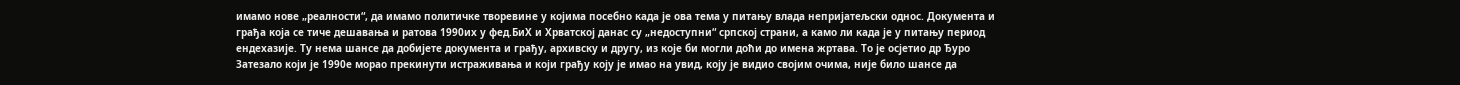имамо нове „реалности“, да имамо политичке творевине у којима посебно када је ова тема у питању влада непријатељски однос. Документа и грађа која се тиче дешавања и ратова 1990их у фед.БиХ и Хрватској данас су „недоступни“ српској страни, а камо ли када је у питању период ендехазије. Ту нема шансе да добијете документа и грађу, архивску и другу, из које би могли доћи до имена жртава. То је осјетио др Ђуро Затезало који је 1990е морао прекинути истраживања и који грађу коју је имао на увид, коју је видио својим очима, није било шансе да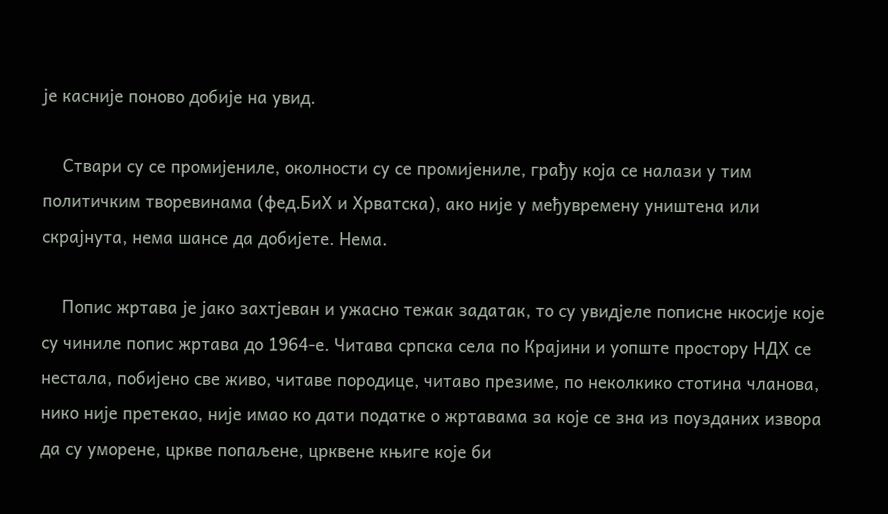је касније поново добије на увид.

    Ствари су се промијениле, околности су се промијениле, грађу која се налази у тим политичким творевинама (фед.БиХ и Хрватска), ако није у међувремену уништена или скрајнута, нема шансе да добијете. Нема.

    Попис жртава је јако захтјеван и ужасно тежак задатак, то су увидјеле пописне нкосије које су чиниле попис жртава до 1964-е. Читава српска села по Крајини и уопште простору НДХ се нестала, побијено све живо, читаве породице, читаво презиме, по неколкико стотина чланова, нико није претекао, није имао ко дати податке о жртавама за које се зна из поузданих извора да су уморене, цркве попаљене, црквене књиге које би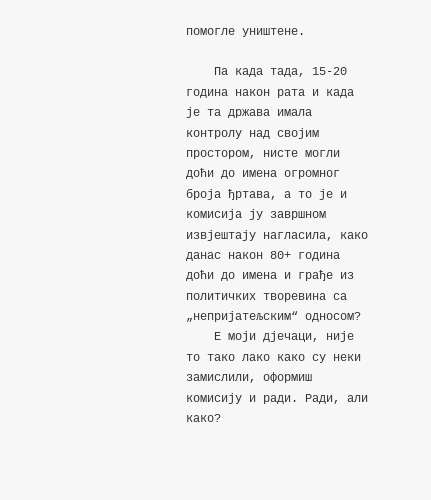помогле уништене.

    Па када тада, 15-20 година након рата и када је та држава имала контролу над својим простором, нисте могли доћи до имена огромног броја ђртава, а то је и комисија ју завршном извјештају нагласила, како данас након 80+ година доћи до имена и грађе из политичких творевина са „непријатељским“ односом?
    Е моји дјечаци, није то тако лако како су неки замислили, оформиш комисију и ради. Ради, али како?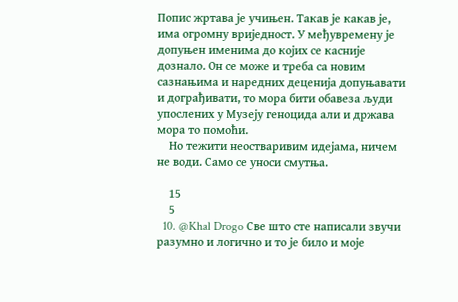Попис жртава је учињен. Такав је какав је, има огромну вриједност. У међувремену је допуњен именима до којих се касније дознало. Он се може и треба са новим сазнањима и наредних деценија допуњавати и дограђивати, то мора бити обавеза људи упослених у Музеју геноцида али и држава мора то помоћи.
    Но тежити неостваривим идејама, ничем не води. Само се уноси смутња.

    15
    5
  10. @Khal Drogo Све што сте написали звучи разумно и логично и то је било и моје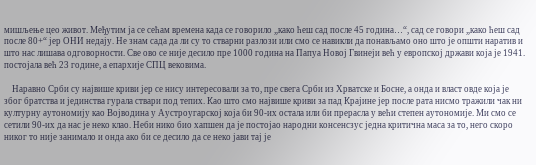мишљење цео живот. Међутим ја се сећам времена када се говорило „како ћеш сад после 45 година…“, сад се говори „како ћеш сад после 80+“ јер ОНИ недају. Не знам сада да ли су то стварни разлози или смо се навикли да понављамо оно што је општи наратив и што нас лишава одговорности. Све ово се није десило пре 1000 година на Папуа Новој Гвинеји већ у европској држави која је 1941. постојала већ 23 године, а епархије СПЦ вековима.

    Наравно Срби су највише криви јер се нису интересовали за то, пре свега Срби из Хрватске и Босне, а онда и власт овде која је због братства и јединства гурала ствари под тепих. Као што смо највише криви за пад Крајине јер после рата нисмо тражили чак ни културну аутономију као Војводина у Аустроугарској која би 90-их остала или би прерасла у већи степен аутономије. Ми смо се сетили 90-их да нас је неко клао. Неби нико био хапшен да је постојао народни консенсзус једна критична маса за то, него скоро никог то није занимало и онда ако би се десило да се неко јави тај је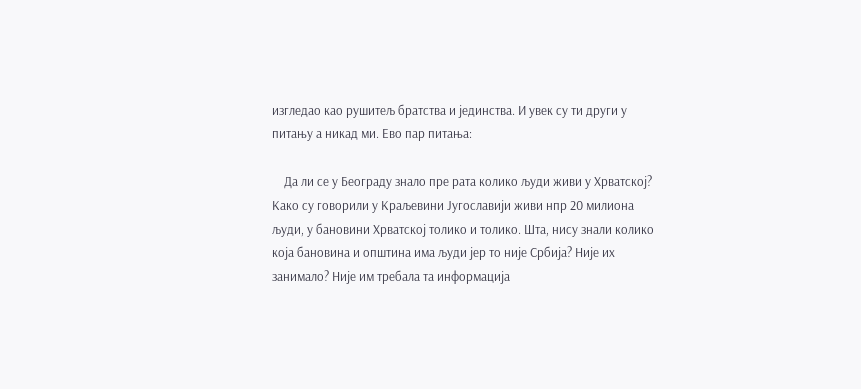изгледао као рушитељ братства и јединства. И увек су ти други у питању а никад ми. Ево пар питања:

    Да ли се у Београду знало пре рата колико људи живи у Хрватској? Како су говорили у Краљевини Југославији живи нпр 20 милиона људи, у бановини Хрватској толико и толико. Шта, нису знали колико која бановина и општина има људи јер то није Србија? Није их занимало? Није им требала та информација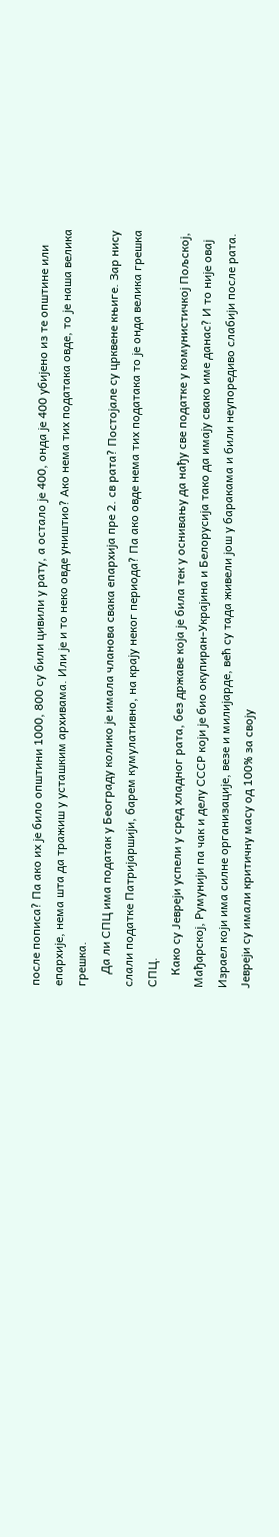после пописа? Па ако их је било општини 1000, 800 су били цивили у рату, а остало је 400, онда је 400 убијено из те општине или епархије, нема шта да тражиш у усташким архивама. Или је и то неко овде уништио? Ако нема тих података овде, то је наша велика грешка.
    Да ли СПЦ има податак у Београду колико је имала чланова свака епархија пре 2. св рата? Постојале су црквене књиге. Зар нису слали податке Патријаршији, барем кумулативно, на крају неког периода? Па ако овде нема тих података то је онда велика грешка СПЦ.
    Како су Јевреји успели у сред хладног рата, без државе која је била тек у оснивању да нађу све податке у комунистичкој Пољској, Мађарској, Румунији па чак и делу СССР који је био окупиран-Украјина и Белорусија тако да имају свако име данас? И то није овај Израел који има силне организације, везе и милијарде, већ су тада живели још у баракама и били неупоредиво слабији после рата. Јевреји су имали критичну масу од 100% за своју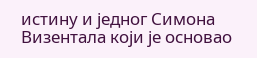истину и једног Симона Визентала који је основао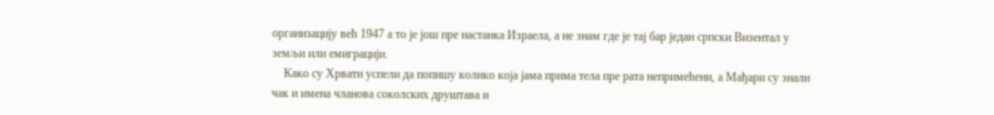организацију већ 1947 а то је још пре настанка Израела, а не знам где је тај бар један српски Визентал у земљи или емиграцији.
    Како су Хрвати успели да попишу колико која јама прима тела пре рата непримећени, а Мађари су знали чак и имена чланова соколских друштава и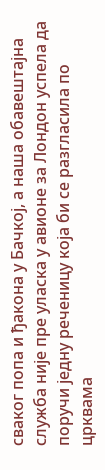сваког попа и ђакона у Бачкој, а наша обавештајна служба није пре уласка у авионе за Лондон успела да поручи једну реченицу која би се разгласила по црквама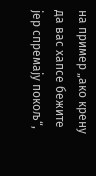на пример „ако крену да вас хапсе бежите јер спремају покољ“,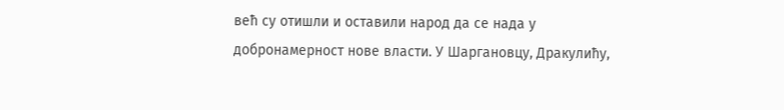већ су отишли и оставили народ да се нада у добронамерност нове власти. У Шаргановцу, Дракулићу,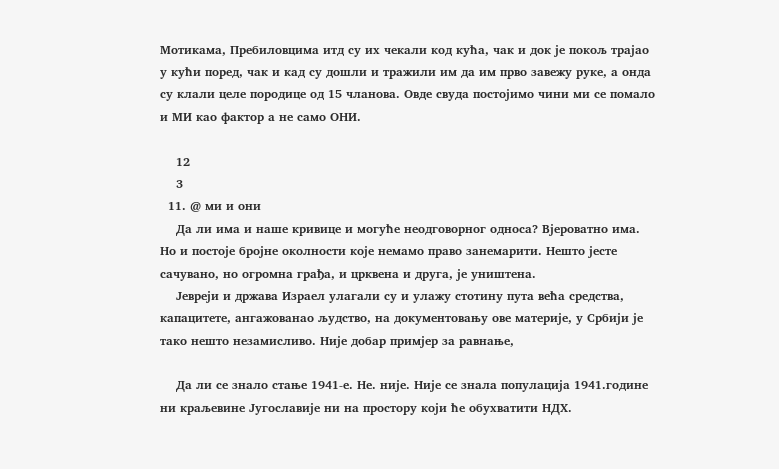Мотикама, Пребиловцима итд су их чекали код кућа, чак и док је покољ трајао у кући поред, чак и кад су дошли и тражили им да им прво завежу руке, а онда су клали целе породице од 15 чланова. Овде свуда постојимо чини ми се помало и МИ као фактор а не само ОНИ.

    12
    3
  11. @ ми и они
    Да ли има и наше кривице и могуће неодговорног односа? Вјероватно има. Но и постоје бројне околности које немамо право занемарити. Нешто јесте сачувано, но огромна грађа, и црквена и друга, је уништена.
    Јевреји и држава Израел улагали су и улажу стотину пута већа средства, капацитете, ангажованао људство, на документовању ове материје, у Србији је тако нешто незамисливо. Није добар примјер за равнање,

    Да ли се знало стање 1941-е. Не. није. Није се знала популација 1941.године ни краљевине Југославије ни на простору који ће обухватити НДХ.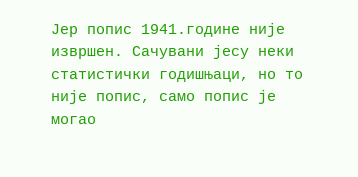Јер попис 1941.године није извршен. Сачувани јесу неки статистички годишњаци, но то није попис, само попис је могао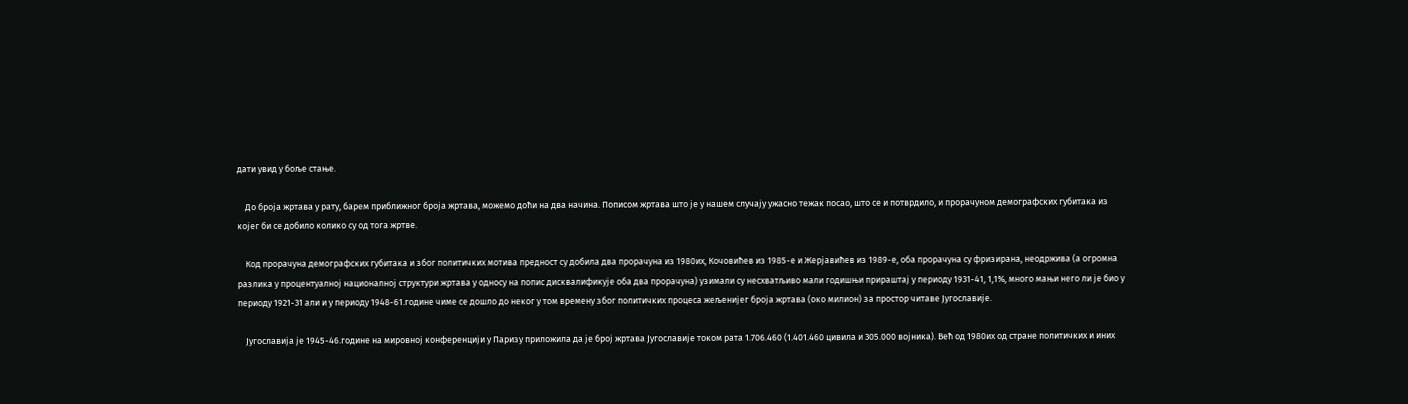дати увид у боље стање.

    До броја жртава у рату, барем приближног броја жртава, можемо доћи на два начина. Пописом жртава што је у нашем случају ужасно тежак посао, што се и потврдило, и прорачуном демографских губитака из којег би се добило колико су од тога жртве.

    Код прорачуна демографских губитака и због политичких мотива предност су добила два прорачуна из 1980их, Кочовићев из 1985-е и Жерјавићев из 1989-е, оба прорачуна су фризирана, неодржива (а огромна разлика у процентуалној националној структури жртава у односу на попис дисквалификује оба два прорачуна) узимали су несхватљиво мали годишњи прираштај у периоду 1931-41, 1,1%, много мањи него ли је био у периоду 1921-31 али и у периоду 1948-61.године чиме се дошло до неког у том времену због политичких процеса жељенијег броја жртава (око милион) за простор читаве Југославије.

    Југославија је 1945-46.године на мировној конференцији у Паризу приложила да је број жртава Југославије током рата 1.706.460 (1.401.460 цивила и 305.000 војника). Већ од 1980их од стране политичких и иних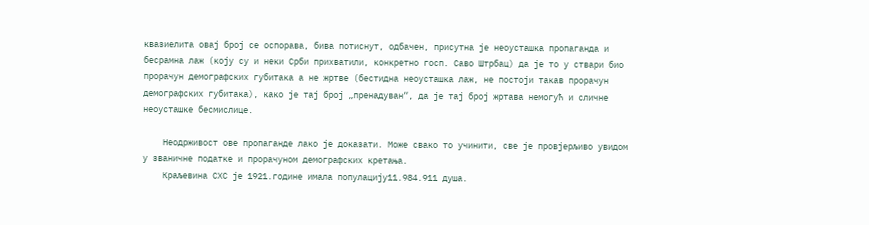квазиелита овај број се оспорава, бива потиснут, одбачен, присутна је неоусташка пропаганда и бесрамна лаж (коју су и неки Срби прихватили, конкретно госп. Саво Штрбац) да је то у ствари био прорачун демографских губитака а не жртве (бестидна неоусташка лаж, не постоји такав прорачун демографских губитака), како је тај број „пренадуван“, да је тај број жртава немогућ и сличне неоусташке бесмислице.

    Неодрживост ове пропаганде лако је доказати. Може свако то учинити, све је провјерљиво увидом у званичне податке и прорачуном демографских кретања.
    Краљевина СХС је 1921.године имала популацију11.984.911 душа.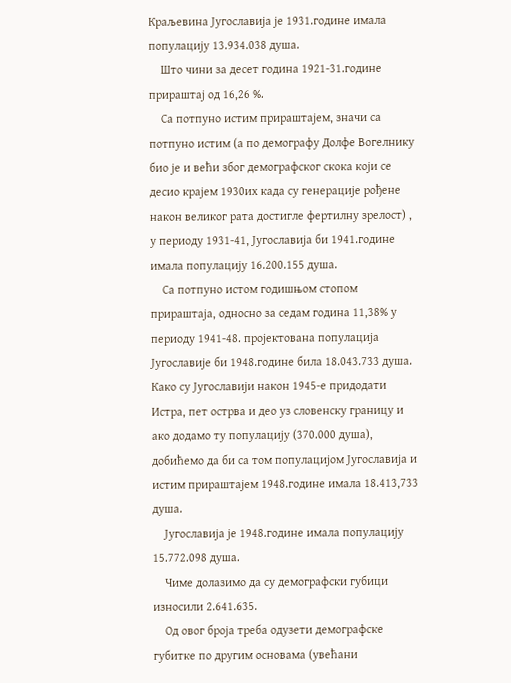Краљевина Југославија је 1931.године имала популацију 13.934.038 душа.
    Што чини за десет година 1921-31.године прираштај од 16,26 %.
    Са потпуно истим прираштајем, значи са потпуно истим (а по демографу Долфе Вогелнику био је и већи због демографског скока који се десио крајем 1930их када су генерације рођене након великог рата достигле фертилну зрелост) , у периоду 1931-41, Југославија би 1941.године имала популацију 16.200.155 душа.
    Са потпуно истом годишњом стопом прираштаја, односно за седам година 11,38% у периоду 1941-48. пројектована популација Југославије би 1948.године била 18.043.733 душа. Како су Југославији након 1945-е придодати Истра, пет острва и део уз словенску границу и ако додамо ту популацију (370.000 душа), добићемо да би са том популацијом Југославија и истим прираштајем 1948.године имала 18.413,733 душа.
    Југославија је 1948.године имала популацију 15.772.098 душа.
    Чиме долазимо да су демографски губици износили 2.641.635.
    Од овог броја треба одузети демографске губитке по другим основама (увећани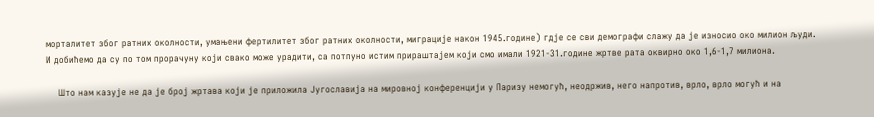морталитет због ратних околности, умањени фертилитет због ратних околности, миграције након 1945.године) гдје се сви демографи слажу да је износио око милион људи. И добићемо да су по том прорачуну који свако може урадити, са потпуно истим прираштајем који смо имали 1921-31.године жртве рата оквирно око 1,6-1,7 милиона.

    Што нам казује не да је број жртава који је приложила Југославија на мировној конференцији у Паризу немогућ, неодржив, него напротив, врло, врло могућ и на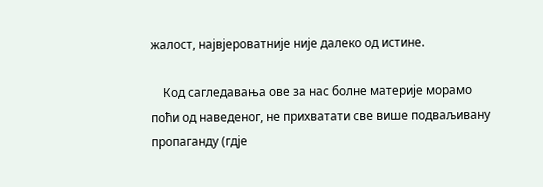жалост, највјероватније није далеко од истине.

    Код сагледавања ове за нас болне материје морамо поћи од наведеног, не прихватати све више подваљивану пропаганду (гдје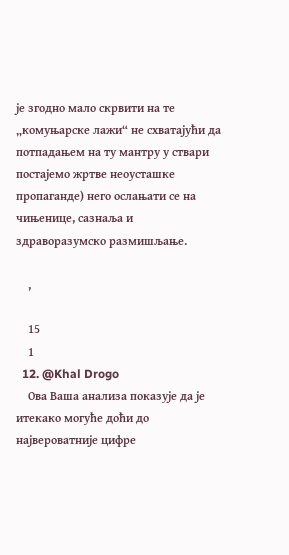је згодно мало скрвити на те „комуњарске лажи“ не схватајући да потпадањем на ту мантру у ствари постајемо жртве неоусташке пропаганде) него ослањати се на чињенице, сазнаља и здраворазумско размишљање.

    ,

    15
    1
  12. @Khal Drogo
    Ова Ваша анализа показује да је итекако могуће доћи до највероватније цифре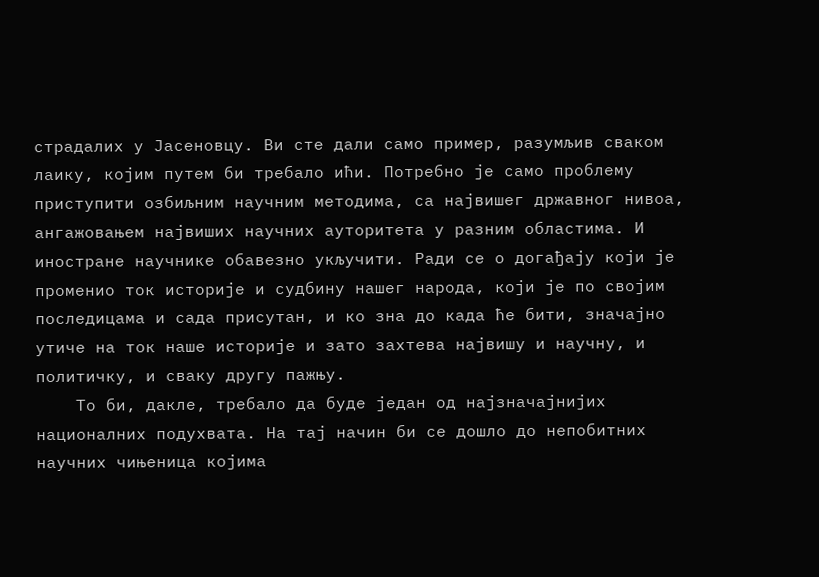страдалих у Јасеновцу. Ви сте дали само пример, разумљив сваком лаику, којим путем би требало ићи. Потребно је само проблему приступити озбиљним научним методима, са највишег државног нивоа, ангажовањем највиших научних ауторитета у разним областима. И иностране научнике обавезно укључити. Ради се о догађају који је променио ток историје и судбину нашег народа, који је по својим последицама и сада присутан, и ко зна до када ће бити, значајно утиче на ток наше историје и зато захтева највишу и научну, и политичку, и сваку другу пажњу.
    То би, дакле, требало да буде један од најзначајнијих националних подухвата. На тај начин би се дошло до непобитних научних чињеница којима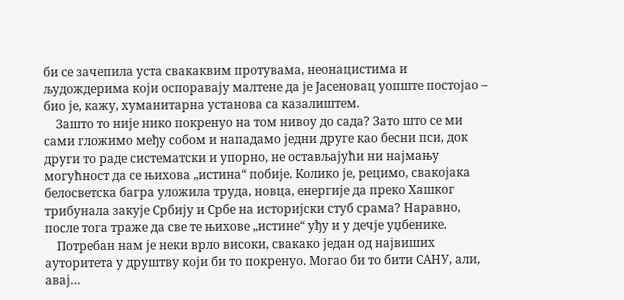би се зачепила уста свакаквим протувама, неонацистима и људождерима који оспоравају малтене да је Јасеновац уопште постојао – био је, кажу, хуманитарна установа са казалиштем.
    Зашто то није нико покренуо на том нивоу до сада? Зато што се ми сами гложимо међу собом и нападамо једни друге као бесни пси, док други то раде систематски и упорно, не остављајући ни најмању могућност да се њихова „истина“ побије. Колико је, рецимо, свакојака белосветска багра уложила труда, новца, енергије да преко Хашког трибунала закује Србију и Србе на историјски стуб срама? Наравно, после тога траже да све те њихове „истине“ уђу и у дечје уџбенике.
    Потребан нам је неки врло високи, свакако један од највиших ауторитета у друштву који би то покренуо. Могао би то бити САНУ, али, авај…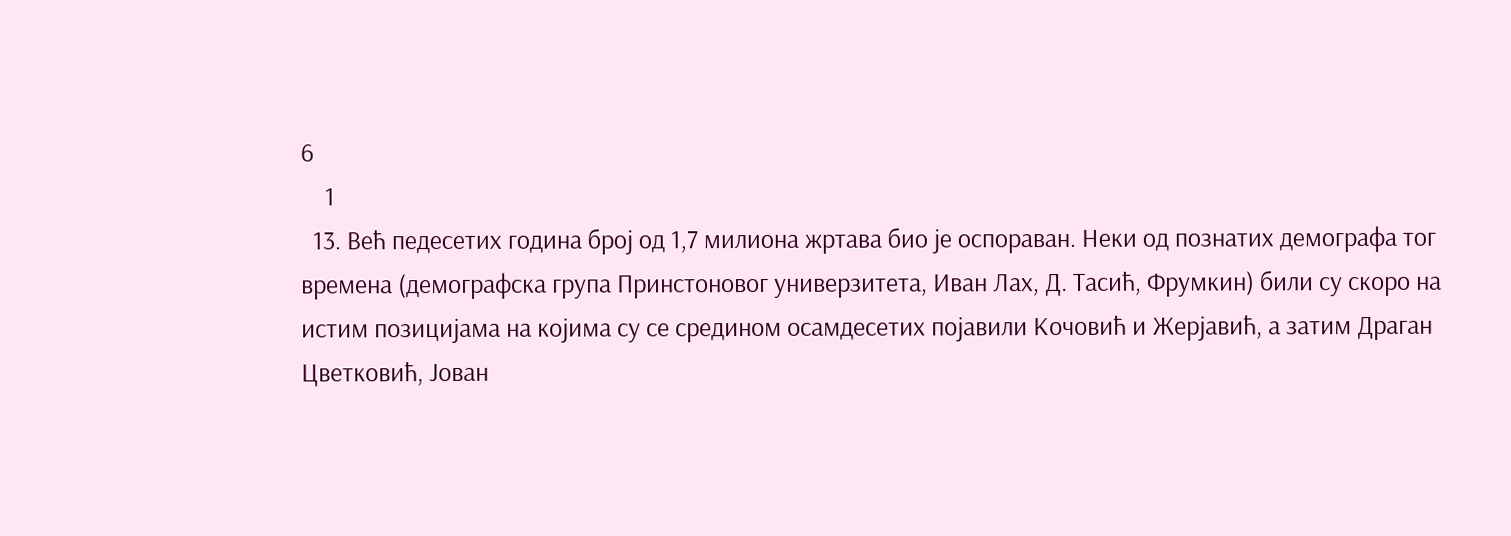6
    1
  13. Већ педесетих година број од 1,7 милиона жртава био је оспораван. Неки од познатих демографа тог времена (демографска група Принстоновог универзитета, Иван Лах, Д. Тасић, Фрумкин) били су скоро на истим позицијама на којима су се средином осамдесетих појавили Кочовић и Жерјавић, а затим Драган Цветковић, Јован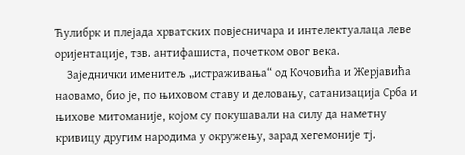Ћулибрк и плејада хрватских повјесничара и интелектуалаца леве оријентације, тзв. антифашиста, почетком овог века.
    Заједнички именитељ „истраживања“ од Кочовића и Жерјавића наовамо, био је, по њиховом ставу и деловању, сатанизација Срба и њихове митоманије, којом су покушавали на силу да наметну кривицу другим народима у окружењу, зарад хегемоније тј.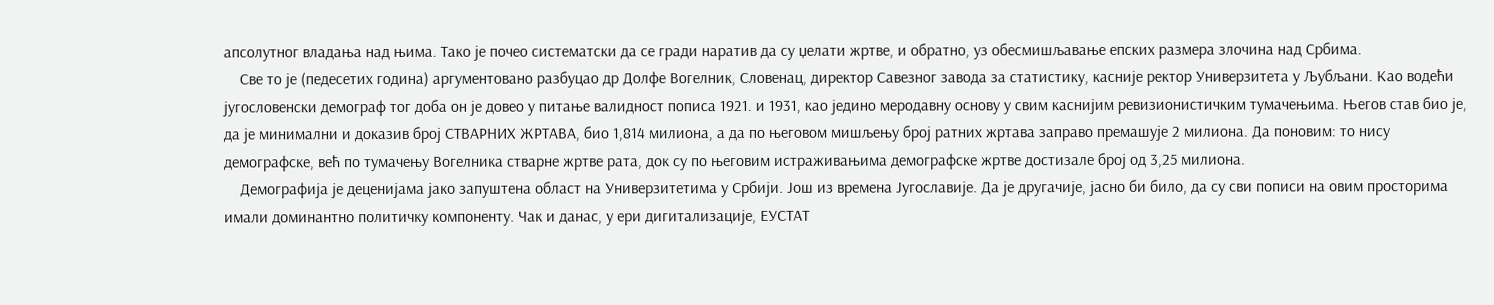апсолутног владања над њима. Тако је почео систематски да се гради наратив да су џелати жртве, и обратно, уз обесмишљавање епских размера злочина над Србима.
    Све то је (педесетих година) аргументовано разбуцао др Долфе Вогелник, Словенац, директор Савезног завода за статистику, касније ректор Универзитета у Љубљани. Као водећи југословенски демограф тог доба он је довео у питање валидност пописа 1921. и 1931, као једино меродавну основу у свим каснијим ревизионистичким тумачењима. Његов став био је, да је минимални и доказив број СТВАРНИХ ЖРТАВА, био 1,814 милиона, а да по његовом мишљењу број ратних жртава заправо премашује 2 милиона. Да поновим: то нису демографске, већ по тумачењу Вогелника стварне жртве рата, док су по његовим истраживањима демографске жртве достизале број од 3,25 милиона.
    Демографија је деценијама јако запуштена област на Универзитетима у Србији. Још из времена Југославије. Да је другачије, јасно би било, да су сви пописи на овим просторима имали доминантно политичку компоненту. Чак и данас, у ери дигитализације, ЕУСТАТ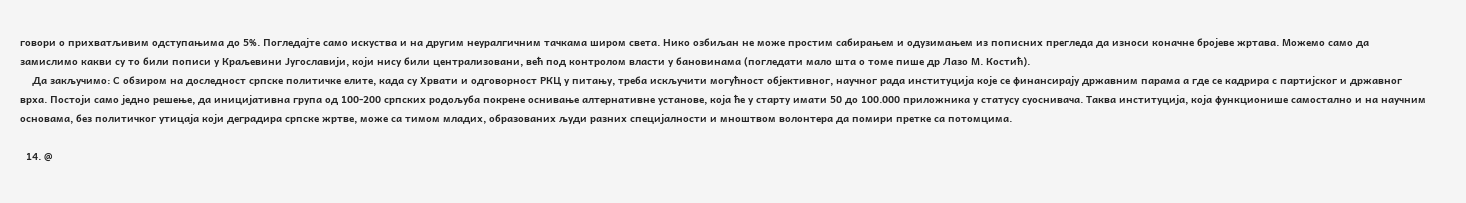говори о прихватљивим одступањима до 5%. Погледајте само искуства и на другим неуралгичним тачкама широм света. Нико озбиљан не може простим сабирањем и одузимањем из пописних прегледа да износи коначне бројеве жртава. Можемо само да замислимо какви су то били пописи у Краљевини Југославији, који нису били централизовани, већ под контролом власти у бановинама (погледати мало шта о томе пише др Лазо М. Костић).
    Да закључимо: С обзиром на доследност српске политичке елите, када су Хрвати и одговорност РКЦ у питању, треба искључити могућност објективног, научног рада институција које се финансирају државним парама а где се кадрира с партијског и државног врха. Постоји само једно решење, да иницијативна група од 100-200 српских родољуба покрене оснивање алтернативне установе, која ће у старту имати 50 до 100.000 приложника у статусу суоснивача. Таква институција, која функционише самостално и на научним основама, без политичког утицаја који деградира српске жртве, може са тимом младих, образованих људи разних специјалности и мноштвом волонтера да помири претке са потомцима.

  14. @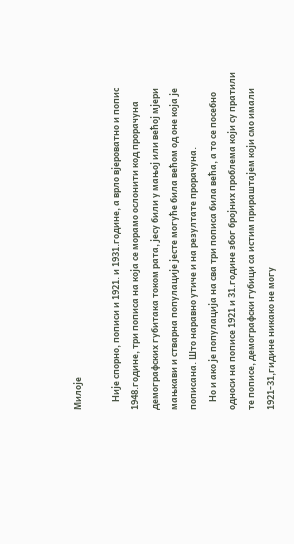Милоје

    Није спорно, пописи и 1921. и 1931.године, а врло вјероватно и попис 1948.године, три пописа на која се морамо ослонити код прорачуна демографских губитака током рата, јесу били у мањој или већој мјери мањкави и стварна популације јесте могуће била већом од оне која је пописана. Што наравно утиче и на резултате прорачуна.
    Но и ако је популација на сва три пописа била већа, а то се посебно односи на пописе 1921 и 31.године због бројних проблема који су пратили те пописе, демографски губици са истим прираштајем који смо имали 1921-31,гидине никако не могу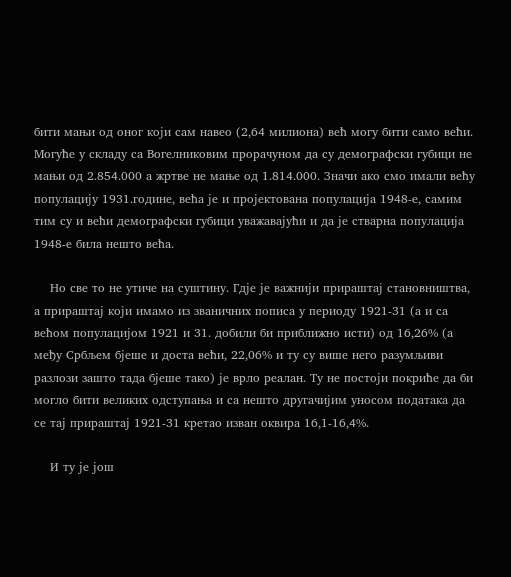бити мањи од оног који сам навео (2,64 милиона) већ могу бити само већи. Могуће у складу са Вогелниковим прорачуном да су демографски губици не мањи од 2.854.000 а жртве не мање од 1.814.000. Значи ако смо имали већу популацију 1931.године, већа је и пројектована популација 1948-е, самим тим су и већи демографски губици уважавајући и да је стварна популација 1948-е била нешто већа.

    Но све то не утиче на суштину. Гдје је важнији прираштај становништва, а прираштај који имамо из званичних пописа у периоду 1921-31 (а и са већом популацијом 1921 и 31. добили би приближно исти) од 16,26% (а међу Србљем бјеше и доста већи, 22,06% и ту су више него разумљиви разлози зашто тада бјеше тако) је врло реалан. Ту не постоји покриће да би могло бити великих одступања и са нешто другачијим уносом података да се тај прираштај 1921-31 кретао изван оквира 16,1-16,4%.

    И ту је још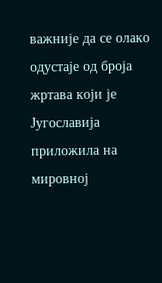важније да се олако одустаје од броја жртава који је Југославија приложила на мировној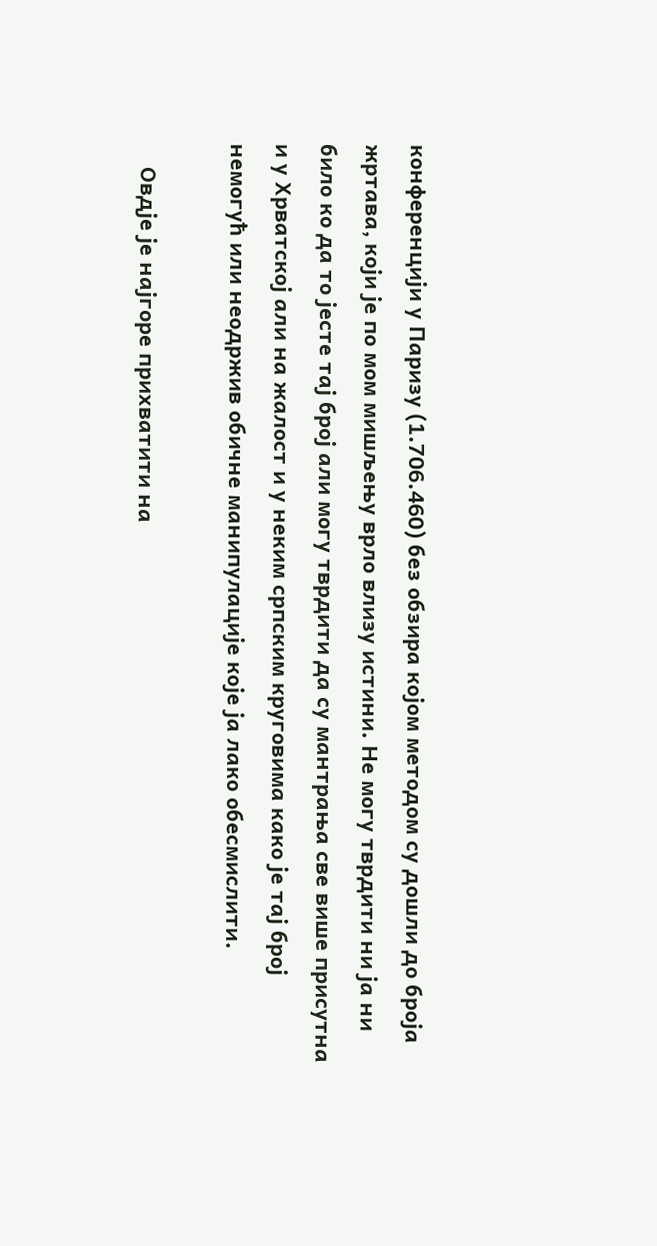конференцији у Паризу (1.706.460) без обзира којом методом су дошли до броја жртава, који је по мом мишљењу врло влизу истини. Не могу тврдити ни ја ни било ко да то јесте тај број али могу тврдити да су мантрања све више присутна и у Хрватској али на жалост и у неким српским круговима како је тај број немогућ или неодржив обичне манипулације које ја лако обесмислити.

    Овдје је најгоре прихватити на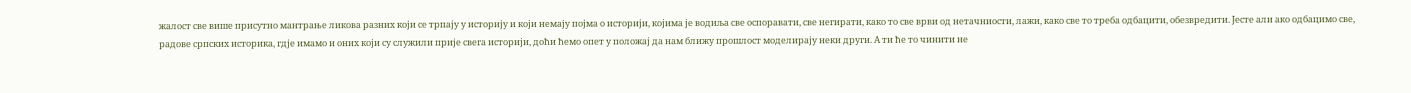жалост све више присутно мантрање ликова разних који се трпају у историју и који немају појма о историји, којима је водиља све оспоравати, све негирати, како то све врви од нетачниости, лажи, како све то треба одбацити, обезвредити. Јесте али ако одбацимо све, радове српских историка, гдје имамо и оних који су служили прије свега историји, доћи ћемо опет у положај да нам ближу прошлост моделирају неки други. А ти ће то чинити не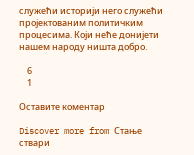служећи историји него служећи пројектованим политичким процесима. Који неће донијети нашем народу ништа добро.

    6
    1

Оставите коментар

Discover more from Стање ствари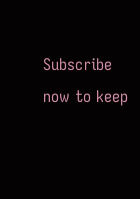Subscribe now to keep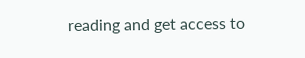reading and get access to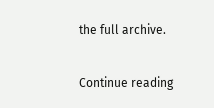the full archive.

Continue reading